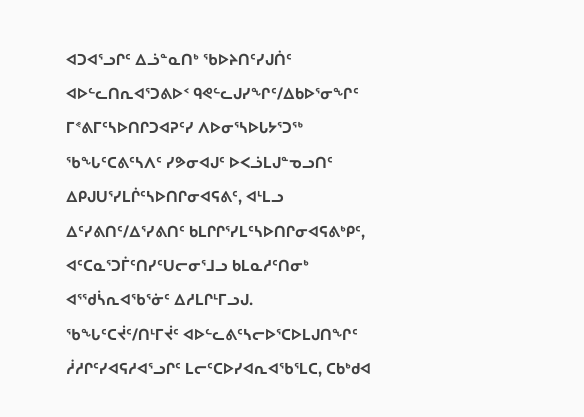ᐊᑐᐊᕐᓗᒋᑦ ᐃᓘᓐᓇᑎᒃ ᖃᐅᔨᑎᑦᓯᒍᑏᑦ
ᐊᐅᓪᓚᑎᕆᐊᕐᑐᕕᐅᑉ ᑫᕙᓪᓚᒍᓯᖏᑦ/ᐃᑲᐅᕐᓂᖏᑦ
ᒥᕝᕕᒥᑦᓴᐅᑎᒋᑐᐊᕈᑦᓯ ᐱᐅᓂᕐᓴᐅᒐᔭᕐᑐᖅ ᖃᖓᑦᑕᕕᑦᓴᐱᑦ ᓯᕗᓂᐊᒍᑦ ᐅᐸᓘᒪᒍᓐᓀᓗᑎᑦ ᐃᑭᒍᑌᕐᓯᒪᒌᑦᓴᐅᑎᒋᓂᐊᕋᕕᑦ, ᐊᒻᒪᓗ ᐃᑦᓯᕕᑎᑦ/ᐃᕐᓯᕕᑎᑦ ᑲᒪᒋᒋᕐᓯᒪᑦᓴᐅᑎᒋᓂᐊᕋᕕᒃᑭᑦ, ᐊᑦᑕᓇᕐᑐᒦᑦᑎᓯᑦᑌᓕᓂᕐᒧᓗ ᑲᒪᓇᓱᑦᑎᓂᒃ ᐊᕐᖁᓵᕆᐊᖃᕐᓃᑦ ᐃᓱᒪᒋᒻᒥᓗᒍ.
ᖃᖓᑦᑕᔫᑦ/ᑎᒻᒥᔫᑦ ᐊᐅᓪᓚᕕᑦᓴᓕᐅᕐᑕᐅᒪᒍᑎᖏᑦ ᓲᓱᒋᑦᓯᐊᕋᓱᐊᕐᓗᒋᑦ ᒪᓕᑦᑕᐅᓯᐊᕆᐊᖃᕐᒪᑕ, ᑕᑲᒃᑯᐊ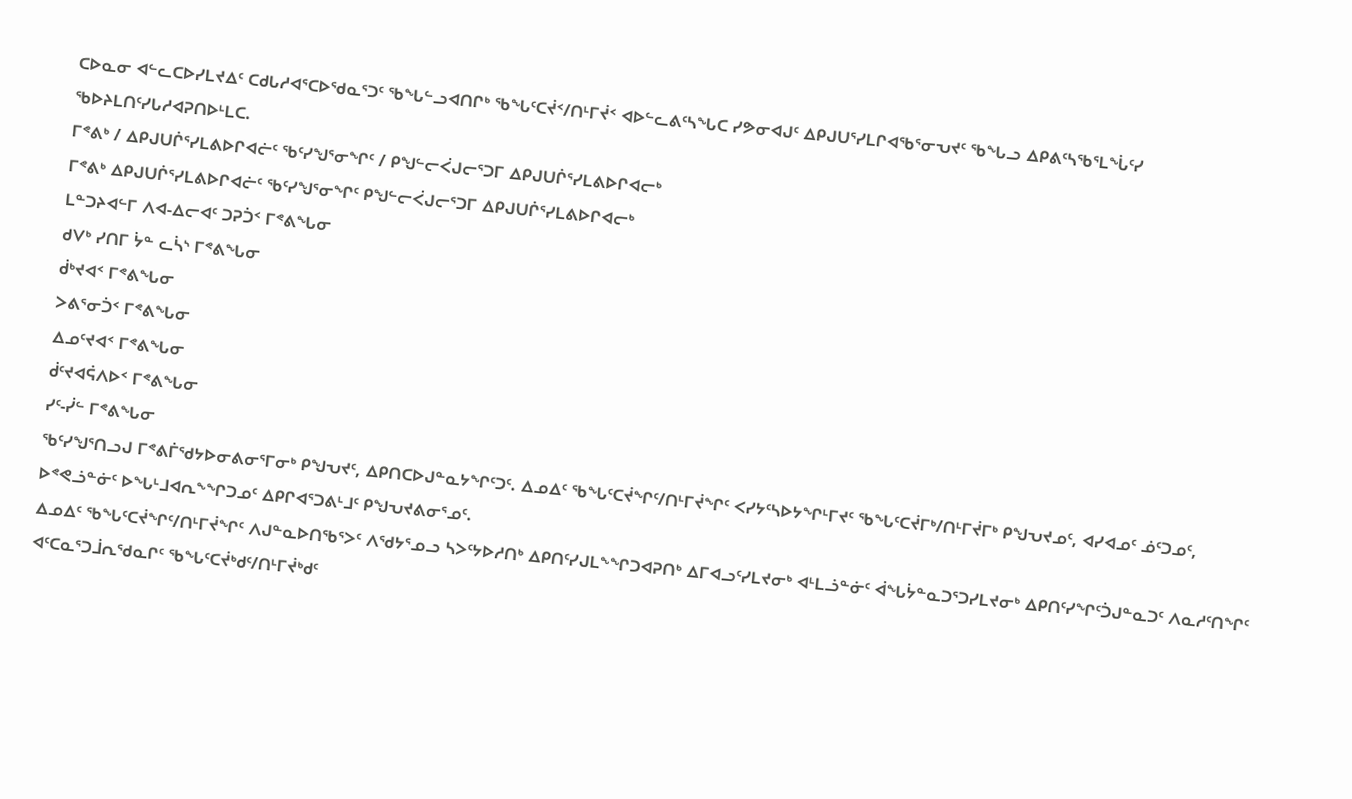ᑕᐅᓇᓂ ᐊᓪᓚᑕᐅᓯᒪᔪᐃᑦ ᑕᑯᒐᓱᐊᕐᑕᐅᖁᓇᕐᑐᑦ ᖃᖓᓪᓗᐊᑎᒋᒃ ᖃᖓᑦᑕᔫᑉ/ᑎᒻᒥᔫᑉ ᐊᐅᓪᓚᕕᑦᓴᖓᑕ ᓯᕗᓂᐊᒍᑦ ᐃᑭᒍᑌᕐᓯᒪᒋᐊᖃᕐᓂᕃᔪᑦ ᖃᖓᓗ ᐃᑭᕕᑦᓴᖃᕐᒪᖔᑦᓯ ᖃᐅᔨᒪᑎᑦᓯᒐᓱᐊᕈᑎᐅᒻᒪᑕ.
ᒥᕝᕕᒃ / ᐃᑭᒍᑌᒌᕐᓯᒪᕕᐅᒋᐊᓖᑦ ᖃᑦᓯᖑᕐᓂᖏᑦ / ᑭᖑᓪᓕᐹᒍᓕᕐᑐᒥ ᐃᑭᒍᑌᒌᕐᓯᒪᕕᐅᒋᐊᓕᒃ
ᒥᕝᕕᒃ ᐃᑭᒍᑌᒌᕐᓯᒪᕕᐅᒋᐊᓖᑦ ᖃᑦᓯᖑᕐᓂᖏᑦ ᑭᖑᓪᓕᐹᒍᓕᕐᑐᒥ ᐃᑭᒍᑌᒌᕐᓯᒪᕕᐅᒋᐊᓕᒃ
ᒪᓐᑐᔨᐊᓪᒥ ᐱᐊ-ᐃᓕᐊᑦ ᑐᕈᑑᑉ ᒥᕝᕕᖓᓂ
ᑯᐯᒃ ᓯᑎᒥ ᔮᓐ ᓚᓵᔅ ᒥᕝᕕᖓᓂ
ᑰᒃᔪᐊᑉ ᒥᕝᕕᖓᓂ
ᐳᕕᕐᓂᑑᑉ ᒥᕝᕕᖓᓂ
ᐃᓄᑦᔪᐊᑉ ᒥᕝᕕᖓᓂ
ᑰᑦᔪᐊᕌᐱᐅᑉ ᒥᕝᕕᖓᓂ
ᓯᑦ-ᓰᓪ ᒥᕝᕕᖓᓂ
ᖃᑦᓯᖑᕐᑎᓗᒍ ᒥᕝᕕᒦᖁᔭᐅᓂᕕᓂᕐᒥᓂᒃ ᑭᖑᕃᔪᑦ, ᐃᑭᑎᑕᐅᒍᓐᓇᔭᖏᑦᑐᑦ. ᐃᓄᐃᑦ ᖃᖓᑦᑕᔫᖏᑦ/ᑎᒻᒥᔫᖏᑦ ᐸᓯᔭᑦᓴᐅᔭᖏᒻᒥᔪᑦ ᖃᖓᑦᑕᔫᒥᒃ/ᑎᒻᒥᔫᒥᒃ ᑭᖑᕃᔪᓄᑦ, ᐊᓯᐊᓄᑦ ᓅᑦᑐᓄᑦ, ᐅᕝᕙᓘᓐᓃᑦ ᐅᖓᒻᒧᐊᕆᖕᖏᑐᓄᑦ ᐃᑭᒋᐊᕐᑐᕕᒻᒧᑦ ᑭᖑᕃᔪᕕᓂᕐᓄᑦ.
ᐃᓄᐃᑦ ᖃᖓᑦᑕᔫᖏᑦ/ᑎᒻᒥᔫᖏᑦ ᐱᒍᓐᓇᐅᑎᖃᕐᐳᑦ ᐱᖁᔭᕐᓄᓗ ᓴᐳᑦᔭᐅᓱᑎᒃ ᐃᑭᑎᑦᓯᒍᒪᖕᖏᑐᐊᕈᑎᒃ ᐃᒥᐊᓗᑦᓯᒪᔪᓂᒃ ᐊᒻᒪᓘᓐᓃᑦ ᐋᖓᔮᓐᓇᑐᕐᑐᓯᒪᔪᓂᒃ ᐃᑭᑎᑦᓯᖏᑦᑑᒍᓐᓇᑐᑦ ᐱᓇᓱᑦᑎᖏᑦ ᐊᑦᑕᓇᕐᑐᒨᕆᖁᓇᒋᑦ ᖃᖓᑦᑕᔫᒃᑯᑦ/ᑎᒻᒥᔫᒃᑯᑦ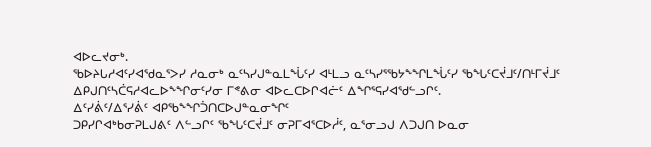ᐊᐅᓚᔪᓂᒃ.
ᖃᐅᔨᒐᓱᐊᑦᓯᐊᖁᓇᕐᐳᓯ ᓱᓇᓂᒃ ᓇᑦᓴᓯᒍᓐᓇᒪᖔᑦᓯ ᐊᒻᒪᓗ ᓇᑦᓴᓯᕐᖃᔭᖕᖏᒪᖔᑦᓯ ᖃᖓᑦᑕᔫᒧᑦ/ᑎᒻᒥᔫᒧᑦ ᐃᑭᒍᑎᑦᓴᑖᕋᓱᐊᓚᐅᖕᖏᓂᑦᓯᓂ ᒥᕝᕕᓂ ᐊᐅᓚᑕᐅᒋᐊᓖᑦ ᐃᖏᕐᕋᓯᐊᖁᓪᓗᒋᑦ.
ᐃᑦᓯᕖᑦ/ᐃᕐᓯᕖᑦ ᐊᑭᖃᖕᖏᑑᑎᑕᐅᒍᓐᓇᓂᖏᑦ
ᑐᑭᓯᒋᐊᒃᑲᓂᕈᒪᒍᕕᑦ ᐱᓪᓗᒋᑦ ᖃᖓᑦᑕᔫᒧᑦ ᓂᕈᒥᐊᕐᑕᐅᓲᑦ, ᓇᕐᓂᓗᒍ ᐱᑐᒍᑎ ᐅᓇᓂ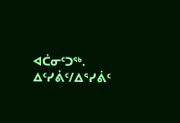ᐊᑖᓂᑦᑐᖅ.
ᐃᑦᓯᕖᑦ/ᐃᕐᓯᕖᑦ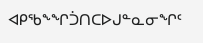ᐊᑭᖃᖕᖏᑑᑎᑕᐅᒍᓐᓇᓂᖏᑦ